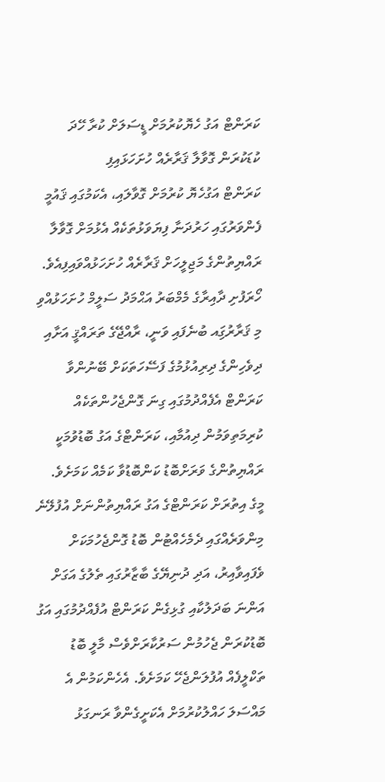ކަރަންޓް އަގު ހެޔޮކުރުމަށް ޑީސަލަށް ކުރާ ހޭދަ ކުޑަކުރަން ގޮވާލާ ޤަރާރެއް ހުށަހަޅައިފި
ކަރަންޓް އަގުހެޔޮ ކުރުމަށް ގޮވާލައި، އެކަމުގައި ޤައުމީ ފެންވަރުގައި ހަރުދަނާ ފިޔަވަޅުތަކެއް އެޅުމަށް ގޮވާލާ ރައްޔިތުންގެ މަޖިލީހަށް ޤަރާރެއް ހުށަހަޅުއްވައިފިއެވެ.
ހޯރަފުށި ދާއިރާގެ މެމްބަރު އަޙްމަދު ސަލީމް ހުށަހަޅުއްވި މި ޤަރާރުގަިއ ބުނެފައި ވަނީ، ރާއްޖޭގެ ތަރައްޤީ އަށާއި ދިވެހިންގެ ދިރިއުޅުމުގެ ފަސޭހަތަކަށް ބޭނުންވާ ކަރަންޓް އެފެއްދުމުގައި ގިނަ ގޮންޖެހުންތަކެއް ކުރިމަތިވަމުން ދިއުމާއި، ކަރަންޓްގެ އަގު ބޮޑުވުމަކީ ރައްޔިތުންގެ ވަރަށްބޮޑު ކަންބޮޑުވާ ކަމެއް ކަމަށެވެ.
މީގެ އިތުރަށް ކަރަންޓްގެ އަގު ރައްޔިތުންނަށް އުފުލޭނެ މިންވަރެއްގައި ދެމެހެއްޓުން ބޮޑު ގޮންޖެހުމަކަށް ވެފައިވާއިރު، އަދި ދުނިޔޭގެ ބާޒާރުގައި ތެލުގެ އަގަށް އަންނަ ބަދަލުކާއި ގުޅިގެން ކަރަންޓް އުފެއްދުމުގައި އަގު ބޮޑުކުރަން ޖެހުމުން ސަރުކާރަށްވެސް މާލީ ބޮޑު ތަކްލީފެއް އުފުލަންޖެހޭ ކަމަށެވެ. އެހެންކަމުން އެ މައްސަލަ ހައްލުކުރުމަށް އެކަށީގެންވާ ރަނގަޅު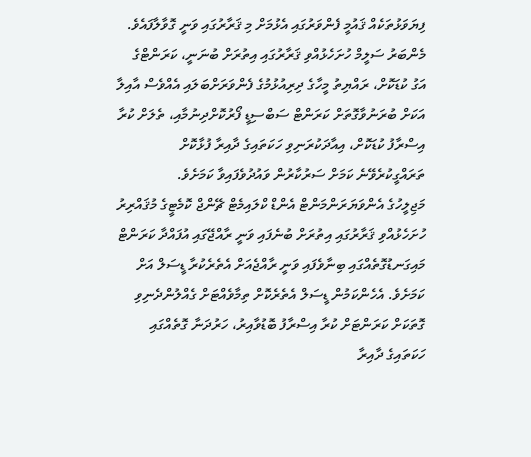ފިޔަވަޅުތަކެއް ޤައުމީ ފެންވަރުގައި އެޅުމަށް މި ޤަރާރުގައި ވަނީ ގޮވާލާފައެވެ.
މެންބަރު ސަލީމް ހުށަހެޅުއްވި ޤަރާރުގައި އިތުރަށް ބުނަނީ، ކަރަންޓްގެ އަގު ކުޑަކޮށް، ރައްޔިތު މީހާގެ ދިރިއުޅުމުގެ ފެންވަރަށްބަލައި އެއްވެސް އާއިލާ އަކަށް ބުރަނުވާގޮތަށް ކަރަންޓް ސަބްސިޑީ ފޯރުކޮށްދިނުމާއި، ތެލަށް ކުރާ އިސްރާފު ކުޑަކޮށް، އިއާދަކުރަނިވި ހަކަތައިގެ ދާއިރާ ފުޅާކޮށް ތަރައްގީކުރެވޭނެ ކަމަށް ސަރުކާރުން ވައުދުވެފައިވާ ކަމަށެވެ.
މަޖިލީހުގެ އެންވަޔަރަންމަންޓް އެންޑް ކްލައިމެޓް ޗޭންޖް ކޮމެޓީގެ މުޤައްރިރު ހުށަހެޅުއްވި ޤަރާރުގައި އިތުރަށް ބުނެފައި ވަނީ ރާއްޖޭގައި އުފައްދާ ކަރަންޓް މައިގަނޑުގޮތެއްގައި ބިނާވެފައި ވަނީ ރާއްޖެއަށް އެތެރެކުރާ ޑީސަލް އަށް ކަމަށެވެ. އެހެންކަމުން ޑީސަލް އެތެރެކޮށް ތިމާވެއްޓަށް ގެއްލުންދެނިވި ގޮތަކަށް ކަރަންޓަށް ކުރާ އިސްރާފު ބޮޑުވާއިރު، ހަރުދަނާ ގޮތެއްގައި ހަކަތައިގެ ދާއިރާ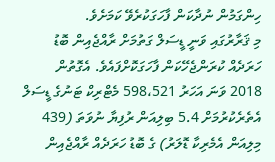ހިންގަމުން ނުދާކަން ފާހަގަކުރެވޭ ކަމަށެވެ.
މި ޤަރާރުގައި ވަނީ ޑީސަލް ގަތުމަށް ރާއްޖެއިން ބޮޑު ހަރަދެއް ކުރަންޖެހޭކަން ފާހަގަކޮށްފައެވެ. އެގޮތުން 2018 ވަނަ އަހަރު 598،521 މެޓްރިކް ޓަނުގެ ޑީސަލް އެތެރެކުރުމަށް 5.4 ބިލިއަން ރުފިޔާ ނުވަތަ (439 މިލިއަން އެމެރިކާ ޑޮލަރު) ގެ ބޮޑު ހަރަދެއް ރާއްޖެއިން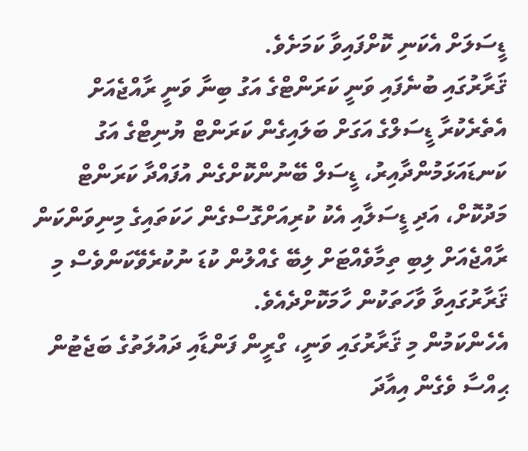ޑީސަލަށް އެކަނި ކޮށްފައިވާ ކަމަށެވެ.
ޤަރާރުގައި ބުނެފައި ވަނީ ކަރަންޓްގެ އަގު ބިނާ ވަނީ ރާއްޖެއަށް އެތެރެކުރާ ޑީސަލްގެ އަގަށް ބަލައިގެން ކަރަންޓް ޔުނިޓްގެ އަގު ކަނޑައަޅަމުންދާއިރު، ޑީސަލް ބޭނުންކޮށްގެން އުފައްދާ ކަރަންޓް މަދުކޮށް، އަދި ޑީސަލާއި އެކު ކުރިއަށްގޮސްގެން ހަކަތައިގެ މިނިވަންކަން ރާއްޖެއަށް ލިބި ތިމާވެއްޓަށް ލިބޭ ގެއްލުން ކުޑަ ނުކުރެވޭކަންވެސް މި ޤަރާރުގައިވާ ވާހަތަކުން ހާމަކޮށްދެއެވެ.
އެހެންކަމުން މި ޤަރާރުގައި ވަނީ، ގްރީން ފަންޑާއި ދައުލަތުގެ ބަޖެޓުން ޙިއްސާ ވެގެން އިއާދަ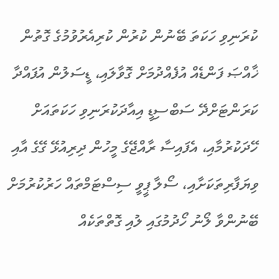ކުރަނިވި ހަކަތަ ބޭނުން ކުރުން ކުރިއެރުވުމުގެ ގޮތުން ޚާއްޞަ ފަންޑެއް އުފެއްދުމަށް ގޮވާލައި، ޑީސަލުން އުފައްދާ ކަރަންޓަށްދޭ ސަބްސިޑީ އިއާދަކުރަނިވި ހަކަތައަށް ހޭދަކުރުމާއި، އެފައިސާ ރާއްޖޭގެ މީހުން ދިރިއުޅޭ ގޭގެ އާއި ވިޔަފާރިތަކަށާއި، ސޯލާ ޕީވީ ސިސްޓަމްތައް ހަރުކުރުމަށް ބޭނުންވާ ލޯނު ހޯދުމުގައި ލުއި ގޮތްތަކެއް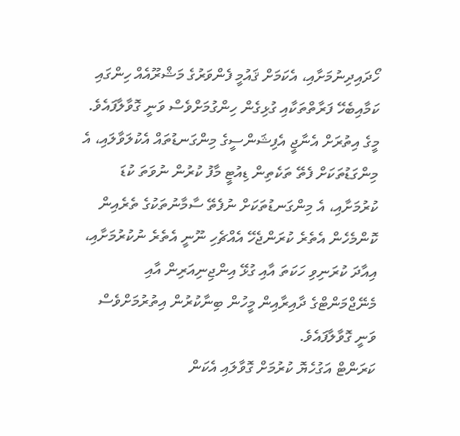ހޯދައިދިނުމަށާއި، އެކަމަށް ޤައުމީ ފެންވަރުގެ މަޝްރޫއެއް ހިންގައި ކަމާއިބެހޭ ފަރާތްތަކާއި ގުޅިގެން ހިންގުމަށްވެސް ވަނީ ގޮވާލާފައެވެ.
މީގެ އިތުރަށް އެނާޖީ އެފިޝަންސީގެ މިންގަނޑުތައް އެކުލަވާލައި، އެ މިންގަޑުތަކަށް ފެތޭ ތަކެތިން ޑިއުޓީ މާފު ކުރުން ނުވަތަ ކުޑަ ކުރުމަށާއި، އެ މިންގަނޑުތަކަށް ނުފެތޭ ސާމާނުތަކުގެ ތެރެއިން ކޮންމެހެން އެތެރެ ކުރަންޖެހޭ އެއްޗެހި ނޫނީ އެތެރެ ނުކުރުމަށާއި، އިއާދަ ކުރަނިވި ހަކަތަ އާއި ގުޅޭ އިންޖިނިއަރިން އާއި މެނޭޖްމަންޓްގެ ދާއިރާއިން މީހުން ބިނާކުރުން އިތުރުމަށްވެސް ވަނީ ގޮވާލާފައެވެ.
ކަރަންޓް އަގުހެޔޮ ކުރުމަށް ގޮވާލައި އެކަން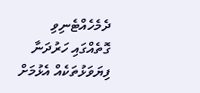ދެމެހެއްޓެނިވި ގޮތެއްގައި ހަރުދަނާ ފިޔަވަޅުތަކެއް އެޅުމަށް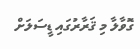ގޮވާލާ މި ޤަރާރުގައި ޑީސަލަށް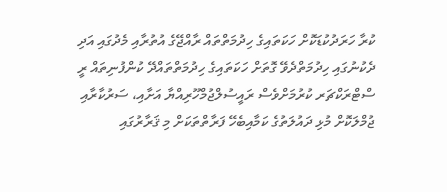ކުރާ ހަރަދުކުޑަކޮށް ހަކަތައިގެ ހިދުމަތްތައް ރާއްޖޭގެ އުތުރާއި މެދުގައި އަދި ދެކުނުގައި ހިދުމަތްދެވޭ ގޮތަށް ހަކަތައިގެ ހިދުމަތްތައްދޭ ކުންފުނިތައް ރީ ސްޓްރަކްޗަރ ކުރުމަށްވެސް ރައީސުލްޖުމްހޫރިއްޔާ އަށާއި، ސަރުކާރާއި ޖުމްލަކޮށް މުޅި ދައުލަތުގެ ކަމާއިބެހޭ ފަރާތްތަކަށް މި ޤަރާރުގައި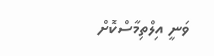ވަނީ އިލްތިމާސްކޮށް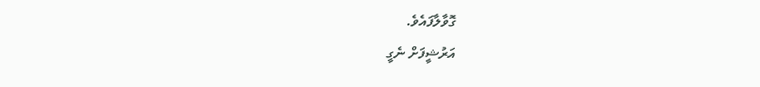ގޮވާލާފައެވެ.
އަރުޝީފަށް ނެގީ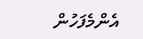އެންމެފަހުން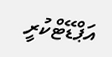އަޕްޑޭޓްކުރީ